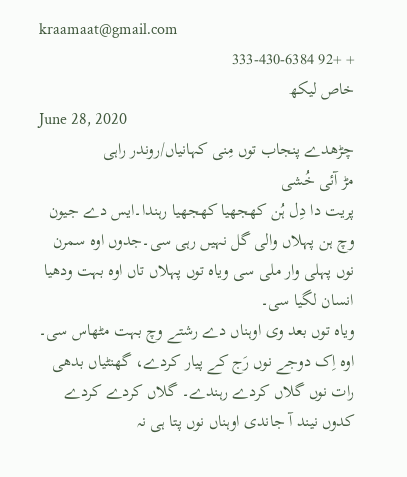kraamaat@gmail.com
+ +92 333-430-6384
خاص لیکھ
June 28, 2020
چڑھدے پنجاب توں مِنی کہانیاں/روندر راہی
مڑ آئی خُشی
پریت دا دِل ہُن کھجھیا کھجھیا رہندا۔ایس دے جیون وچ ہن پہلاں والی گل نہیں رہی سی۔جدوں اوہ سمرن نوں پہلی وار ملی سی ویاہ توں پہلاں تاں اوہ بہت ودھیا انسان لگیا سی۔
ویاہ توں بعد وی اوہناں دے رشتے وچ بہت مٹھاس سی۔ اوہ اِک دوجے نوں رَج کے پیار کردے، گھنٹیاں بدھی رات نوں گلاں کردے رہندے۔ گلاں کردے کردے کدوں نیند آ جاندی اوہناں نوں پتا ہی نہ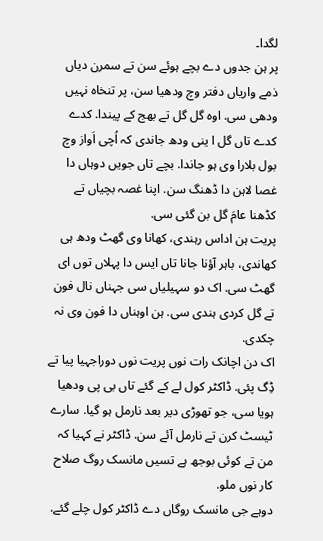لگدا۔
پر ہن جدوں دے بچے ہوئے سن تے سمرن دیاں ذمے واریاں دفتر وچ ودھیا سن، پر تنخاہ نہیں ودھی سی. اوہ گل گل تے بھج کے پیندا. کدے کدے تاں گل ا ینی ودھ جاندی کہ اُچی اَواز وچ بول بلارا وی ہو جاندا. بچے تاں جویں دوہاں دا غصا لاہن دا ڈھنگ سن. اپنا غصہ بچیاں تے کڈھنا عامَ گل بن گئی سی.
پریت ہن اداس رہندی، کھانا وی گھٹ ودھ ہی کھاندی، باہر آؤنا جانا تاں ایس دا پہلاں توں ای گھٹ سی. اک دو سہیلیاں سی جہناں نال فون تے گل کردی ہندی سی. ہن اوہناں دا فون وی نہ چکدی.
اک دن اچانک رات نوں پریت نوں دوراجہیا پیا تے ڈِگ پئی. ڈاکٹر کول لے کے گئے تاں بی پی ودھیا ہویا سی، جو تھوڑی دیر بعد نارمل ہو گیا. سارے ٹیسٹ کرن تے نارمل آئے سن. ڈاکٹر نے کہیا کہ من تے کوئی بوجھ ہے تسیں مانسک روگ صلاح کار نوں ملو.
دوہے جی مانسک روگاں دے ڈاکٹر کول چلے گئے.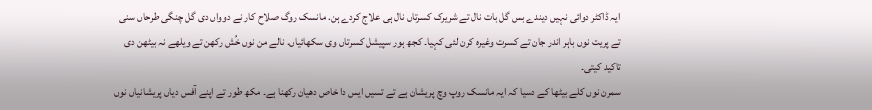ایہ ڈاکٹر دوائی نہیں دیندے بس گل بات نال تے شریرک کسرتاں نال ہی علاج کردے ہن. مانسک روگ صلاح کار نے دوواں دی گل چنگی طرحاں سنی تے پریت نوں باہر اندر جان تے کسرت وغیرہ کرن لئی کہیا۔ کجھ ہور سپیشل کسرتاں وی سکھائیاں. نالے من نوں خُش رکھن تے ویلھے نہ بیٹھن دی تاکید کیتی۔
سمرن نوں کلے بیٹھا کے دسیا کہ ایہ مانسک روپ وچ پریشان ہے تے تسیں ایس دا خاص دھیان رکھنا ہے۔ مکھ طور تے اپنے آفس دیاں پریشانیاں نوں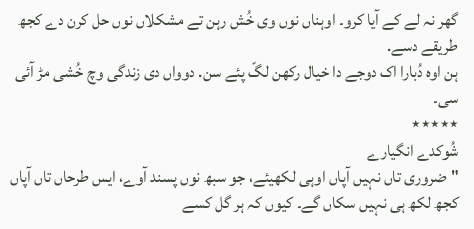گھر نہ لے کے آیا کرو۔ اوہناں نوں وی خُش رہن تے مشکلاں نوں حل کرن دے کجھ طریقے دسے.
ہن اوہ دُبارا اک دوجے دا خیال رکھن لگّ پئے سن. دوواں دی زندگی وچ خُشی مڑ آئی سی۔
٭٭٭٭٭
شُوکدے انگیارے
"ضروری تاں نہیں آپاں اوہی لکھیئے، جو سبھ نوں پسند آوے، ایس طرحاں تاں آپاں کجھ لکھ ہی نہیں سکاں گے۔ کیوں کہ ہر گل کسے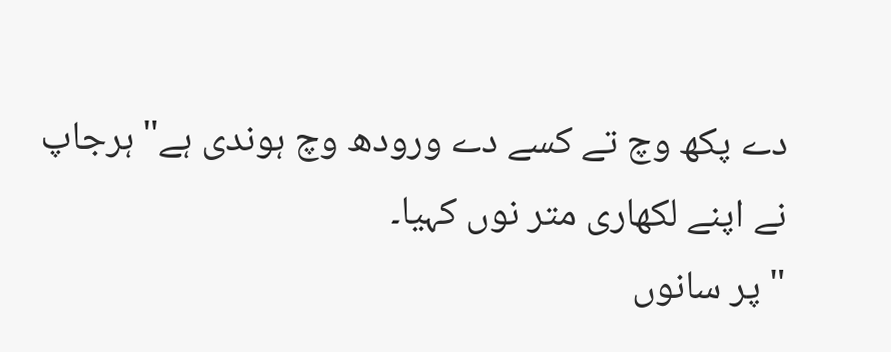دے پکھ وچ تے کسے دے ورودھ وچ ہوندی ہے" ہرجاپ نے اپنے لکھاری متر نوں کہیا۔
" پر سانوں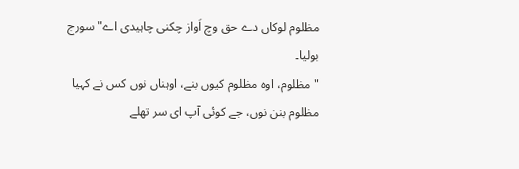مظلوم لوکاں دے حق وچ اَواز چکنی چاہیدی اے" سورج بولیا۔
" مظلوم، اوہ مظلوم کیوں بنے، اوہناں نوں کس نے کہیا مظلوم بنن نوں، جے کوئی آپ ای سر تھلے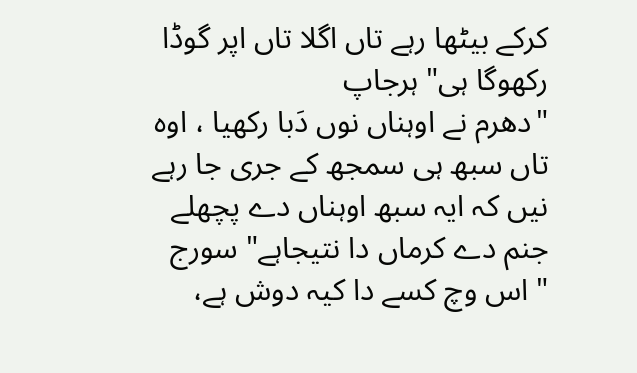کرکے بیٹھا رہے تاں اگلا تاں اپر گوڈا رکھوگا ہی" ہرجاپ
"دھرم نے اوہناں نوں دَبا رکھیا ، اوہ تاں سبھ ہی سمجھ کے جری جا رہے نیں کہ ایہ سبھ اوہناں دے پچھلے جنم دے کرماں دا نتیجاہے" سورج
" اس وچ کسے دا کیہ دوش ہے،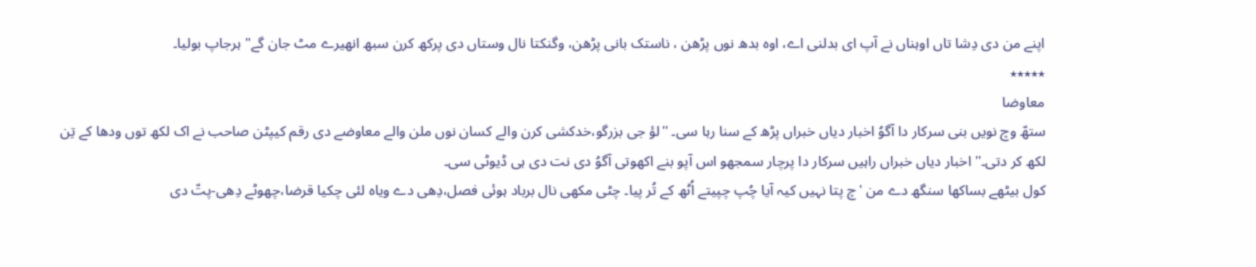اپنے من دی دِشا تاں اوہناں نے آپ ای بدلنی اے، اوہ بدھ نوں پڑھن ، ناستک بانی پڑھن، وگنکتا نال وستاں دی پرکھ کرن سبھ انھیرے مٹ جان گے" ہرجاپ بولیا۔
٭٭٭٭٭
معاوضا
ستھّ وچ نویں بنی سرکار دا آگوُ اخبار دیاں خبراں پڑھ کے سنا رہا سی۔ ''لؤ جی بزرگو،خدکشی کرن والے کسان نوں ملن والے معاوضے دی رقم کیپٹن صاحب نے اک لکھ توں ودھا کے تِن لکھ کر دتی۔'' اخبار دیاں خبراں راہیں سرکار دا پرچار سمجھو اس آپو بنے اکھوتی آگوُ دی نت دی ہی ڈیوٹی سی۔
کول بیٹھے بساکھا سنگھ دے من 'چ پتا نہیں کیہ آیا چُپ چپیتے اُٹھ کے تُر پیا۔ چٹی مکھی نال برباد ہوئی فصل،دِھی دے ویاہ لئی چکیا قرضا،چھوٹے دِھی-پتّ دی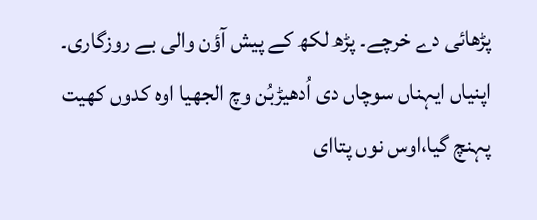پڑھائی دے خرچے۔ پڑھ لکھ کے پیش آؤن والی بے روزگاری۔ اپنیاں ایہناں سوچاں دی اُدھیڑبُن وچ الجھیا اوہ کدوں کھیت پہنچ گیا،اوس نوں پتاای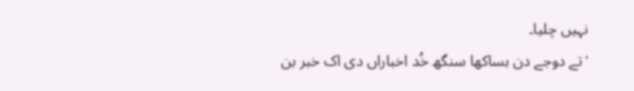نہیں چلیا۔
'تے دوجے دن بساکھا سنگھ خُد اخباراں دی اک خبر بن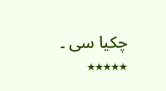چکیا سی ۔
٭٭٭٭٭